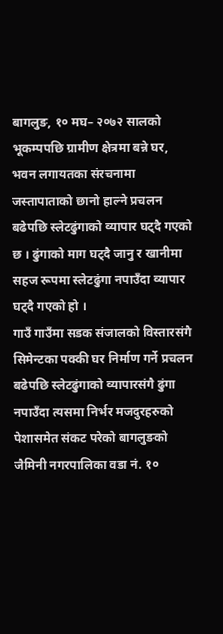बागलुङ, १० मघ– २०७२ सालको भूकम्पपछि ग्रामीण क्षेत्रमा बन्ने घर, भवन लगायतका संरचनामा जस्तापाताको छानो हाल्ने प्रचलन बढेपछि स्लेटढुंगाको व्यापार घट्दै गएको छ । ढुंगाको माग घट्दै जानु र खानीमा सहज रूपमा स्लेटढुंगा नपाउँदा व्यापार घट्दै गएको हो ।
गाउँ गाउँमा सडक संजालको विस्तारसंगै सिमेन्टका पक्की घर निर्माण गर्ने प्रचलन बढेपछि स्लेटढुंगाको व्यापारसंगै ढुंगा नपाउँदा त्यसमा निर्भर मजदुरहरुको पेशासमेत संकट परेको बागलुङको जैमिनी नगरपालिका वडा नं. १०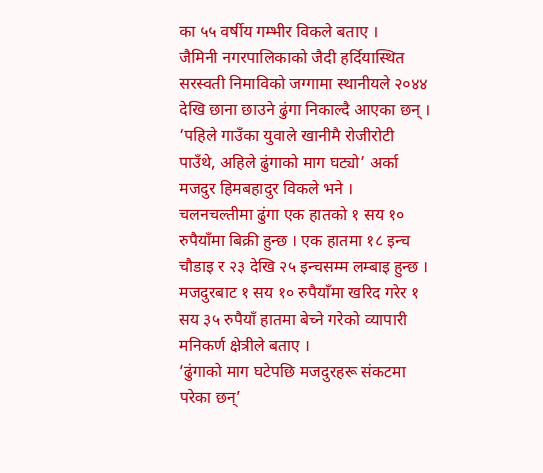का ५५ वर्षीय गम्भीर विकले बताए ।
जैमिनी नगरपालिकाको जैदी हर्दियास्थित सरस्वती निमाविको जग्गामा स्थानीयले २०४४ देखि छाना छाउने ढुंगा निकाल्दै आएका छन् । ‘पहिले गाउँका युवाले खानीमै रोजीरोटी पाउँथे, अहिले ढुंगाको माग घट्यो’ अर्का मजदुर हिमबहादुर विकले भने ।
चलनचल्तीमा ढुंगा एक हातको १ सय १० रुपैयाँमा बिक्री हुन्छ । एक हातमा १८ इन्च चौडाइ र २३ देखि २५ इन्चसम्म लम्बाइ हुन्छ । मजदुरबाट १ सय १० रुपैयाँमा खरिद गरेर १ सय ३५ रुपैयाँ हातमा बेच्ने गरेको व्यापारी मनिकर्ण क्षेत्रीले बताए ।
‘ढुंगाको माग घटेपछि मजदुरहरू संकटमा परेका छन्’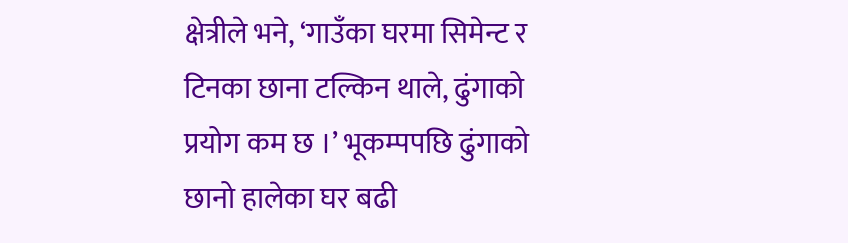क्षेत्रीले भने, ‘गाउँका घरमा सिमेन्ट र टिनका छाना टल्किन थाले, ढुंगाको प्रयोग कम छ ।’ भूकम्पपछि ढुंगाको छानो हालेका घर बढी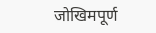जोखिमपूर्ण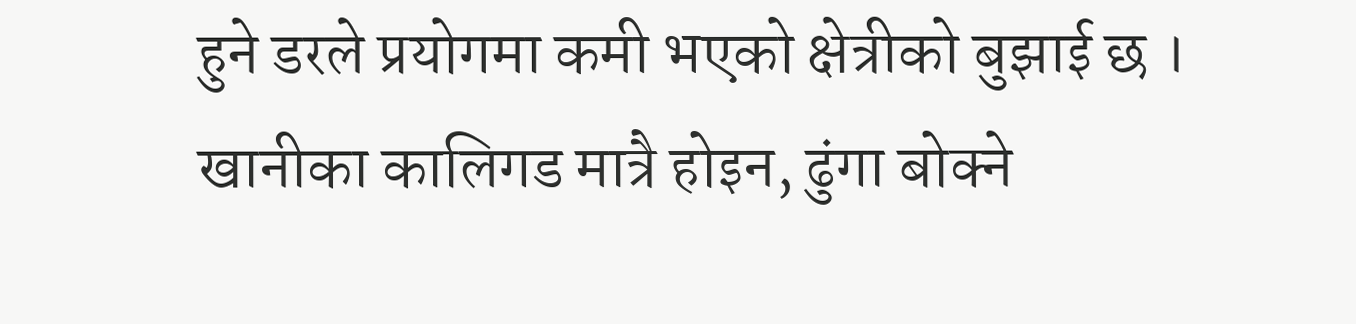हुने डरले प्रयोगमा कमी भएको क्षेत्रीको बुझाई छ ।
खानीका कालिगड मात्रै होइन, ढुंगा बोक्ने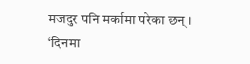मजदुर पनि मर्कामा परेका छन् । ‘दिनमा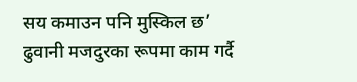सय कमाउन पनि मुस्किल छ’ ढुवानी मजदुरका रूपमा काम गर्दै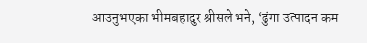आउनुभएका भीमबहादुर श्रीसले भने, ‘ढुंगा उत्पादन कम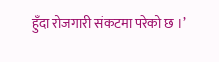हुँदा रोजगारी संकटमा परेको छ ।’